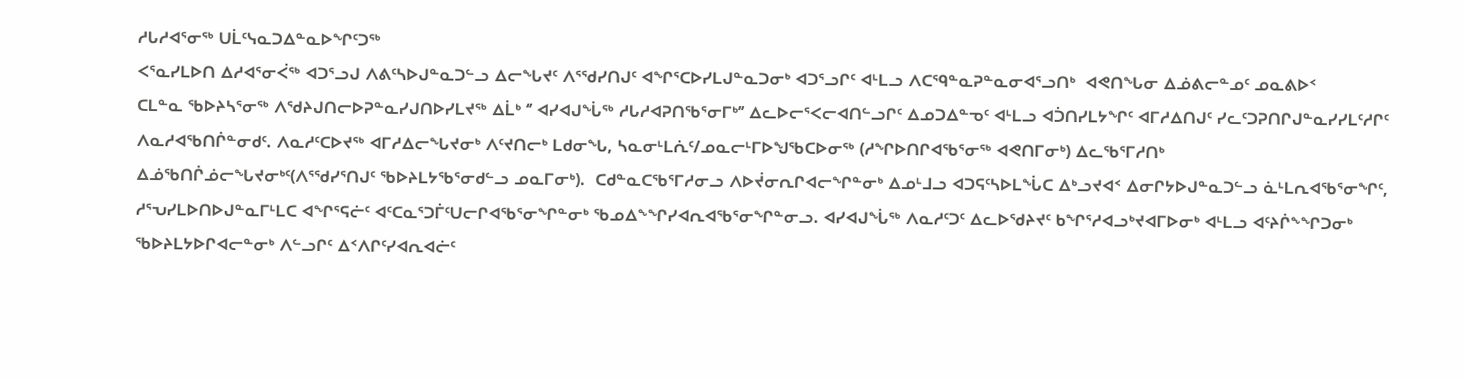ᓱᒐᓱᐊᕐᓂᖅ ᑌᒫᑦᓭᓇᑐᐃᓐᓇᐅᖏᑦᑐᖅ
ᐸᕐᓇᓯᒪᐅᑎ ᐃᓱᐊᕐᓂᐹᖅ ᐊᑐᕐᓗᒍ ᐱᕕᑦᓴᐅᒍᓐᓇᑐᓪᓗ ᐃᓕᖓᔪᑦ ᐱᕐᖁᓯᑎᒍᑦ ᐊᖏᕐᑕᐅᓯᒪᒍᓐᓇᑐᓂᒃ ᐊᑐᕐᓗᒋᑦ ᐊᒻᒪᓗ ᐱᑕᙯᓐᓇᕈᓐᓇᓂᐊᕐᓗᑎᒃ  ᐊᕙᑎᖓᓂ ᐃᓅᕕᓕᓐᓄᑦ ᓄᓇᕕᐅᑉ
ᑕᒪᓐᓇ ᖃᐅᔨᓴᕐᓂᖅ ᐱᖁᔨᒍᑎᓕᐅᕈᓐᓇᓯᒍᑎᐅᓯᒪᔪᖅ ᐃᒫᒃ ‘’ ᐊᓯᐊᒍᖔᖅ ᓱᒐᓱᐊᕈᑎᖃᕐᓂᒥᒃ’’ ᐃᓚᐅᓕᕐᐸᓕᐊᑎᓪᓗᒋᑦ ᐃᓄᑐᐃᓐᓀᑦ ᐊᒻᒪᓗ ᐊᑑᑎᓯᒪᔭᖏᑦ ᐊᒥᓱᐃᑎᒍᑦ ᓯᓚᑦᑐᕈᑎᒋᒍᓐᓇᓯᓯᒪᑦᓱᒋᑦ ᐱᓇᓱᐊᖃᑎᒌᓐᓂᑯᑦ. ᐱᓇᓱᑦᑕᐅᔪᖅ ᐊᒥᓱᐃᓕᖓᔪᓂᒃ ᐱᑦᔪᑎᓕᒃ ᒪᑯᓂᖓ, ᓴᓇᓂᒻᒪᕇᑦ/ᓄᓇᓕᒻᒥᐅᖑᖃᑕᐅᓂᖅ (ᓱᖏᐅᑎᒋᐊᖃᕐᓂᖅ ᐊᕙᑎᒥᓂᒃ) ᐃᓚᖃᕐᒥᓱᑎᒃ ᐃᓅᖃᑎᒌᓅᓕᖓᔪᓂᒃᑦ(ᐱᕐᖁᓯᕐᑎᒍᑦ ᖃᐅᔨᒪᔭᖃᕐᓂᑯᓪᓗ ᓄᓇᒥᓂᒃ).  ᑕᑯᓐᓇᑕᖃᕐᒥᓱᓂᓗ ᐱᐅᔫᓂᕆᒋᐊᓕᖏᓐᓂᒃ ᐃᓄᒻᒧᓗ ᐊᑐᕋᑦᓴᐅᒪᖔᑕ ᐃᒃᓗᔪᐊᑉ ᐃᓂᒋᔭᐅᒍᓐᓇᑐᓪᓗ ᓈᒻᒪᕆᐊᖃᕐᓂᖏᑦ, ᓱᕐᕃᓯᒪᐅᑎᐅᒍᓐᓇᒥᒻᒪᑕ ᐊᖏᕐᕋᓖᑦ ᐊᑦᑕᓇᕐᑐᒦᑦᑌᓕᒋᐊᖃᕐᓂᖏᓐᓂᒃ ᖃᓄᐃᖕᖏᓯᐊᕆᐊᖃᕐᓂᖏᓐᓂᓗ. ᐊᓯᐊᒍᖔᖅ ᐱᓇᓱᑦᑐᑦ ᐃᓚᐅᖁᔨᔪᑦ ᑲᖏᕐᓱᐊᓗᒃᔪᐊᒥᐅᓂᒃ ᐊᒻᒪᓗ ᐊᑦᔨᒌᖕᖏᑐᓂᒃ ᖃᐅᔨᒪᔭᐅᒋᐊᓕᓐᓂᒃ ᐱᓪᓗᒋᑦ ᐃᑉᐱᒋᑦᓯᐊᕆᐊᓖᑦ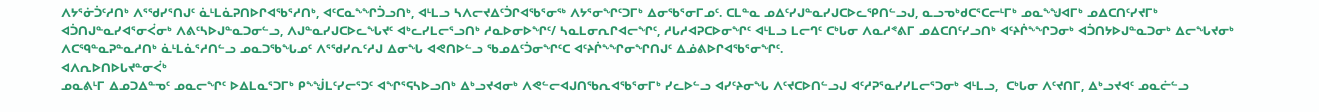ᐱᔭᕐᓃᑑᑦᓱᑎᒃ ᐱᕐᖁᓯᕐᑎᒍᑦ ᓈᒻᒪᓈᕈᑎᐅᒋᐊᖃᕐᓱᑎᒃ, ᐊᑦᑕᓇᖕᖏᑑᓗᑎᒃ, ᐊᒻᒪᓗ ᓴᐱᓕᔪᐃᑦᑑᒋᐊᖃᕐᓂᖅ ᐱᔭᕐᓂᖏᑦᑐᒥᒃ ᐃᓂᖃᕐᓂᒥᓄᑦ. ᑕᒪᓐᓇ ᓄᐃᑦᓯᒍᓐᓇᓯᒍᑕᐅᓚᕿᑎᓪᓗᒍ, ᓇᓗᓀᒃᑯᑕᕐᑕᓕᒻᒥᒃ ᓄᓇᖕᖑᐊᒥᒃ ᓄᐃᑕᑎᑦᓯᔪᒥᒃ ᐊᑑᑎᒍᓐᓇᓯᐊᕐᓂᐹᓂᒃ ᐱᕕᑦᓴᐅᒍᓐᓇᑐᓂᓪᓗ, ᐱᒍᓐᓇᓯᒍᑕᐅᓚᖓᔪᑦ ᐊᒃᓚᓯᒪᓕᕐᓗᑎᒃ ᓱᓇᐅᓂᐅᖏᑦ/ ᓴᓇᒪᓂᕆᒋᐊᓕᖏᑦ, ᓱᒐᓱᐊᕈᑕᐅᓂᖏᑦ ᐊᒻᒪᓗ ᒪᓕᒉᑦ ᑕᒃᒐᓂ ᐱᓇᓱᕝᕕᒥ ᓄᐃᑕᑎᑦᓯᓗᑎᒃ ᐊᑦᔨᒌᖕᖏᑐᓂᒃ ᐊᑑᑎᔭᐅᒍᓐᓇᑐᓂᒃ ᐃᓕᖓᔪᓂᒃ ᐱᑕᙯᓐᓇᕈᓐᓇᓱᑎᒃ ᓈᒻᒪᓈᕐᓱᑎᓪᓗ ᓄᓇᑐᖃᖓᓄᑦ ᐱᕐᖁᓯᕆᑦᓱᒍ ᐃᓂᖓ ᐊᕙᑎᐅᓪᓗ ᖃᓄᐃᑦᑑᓂᖏᑦᑕ ᐊᑦᔨᒌᖕᖏᓂᖏᑎᒍᑦ ᐃᓅᕕᐅᒋᐊᖃᕐᓂᖏᑦ.
ᐊᐱᕆᐅᑎᐅᒐᔪᓐᓂᐹᒃ
ᓄᓇᕕᒻᒥ ᐃᓄᑐᐃᓐᓀᑦ ᓄᓇᓕᖏᑦ ᐅᐃᒪᓇᕐᑐᒥᒃ ᑭᖕᖒᒪᑦᓯᓕᕐᑐᑦ ᐊᖏᕐᕋᓴᐅᓗᑎᒃ ᐃᒃᓗᔪᐊᓂᒃ ᐱᕙᓪᓕᐊᒍᑎᖃᕆᐊᖃᕐᓂᒥᒃ ᓯᓚᐅᓪᓗ ᐊᓯᑦᔨᓂᖓ ᐱᑦᔪᑕᐅᑎᓪᓗᒍ ᐊᑦᓱᕈᕐᓇᓯᓯᒪᓕᕐᑐᓂᒃ ᐊᒻᒪᓗ,  ᑕᒃᒐᓂ ᐱᑦᔪᑎᒥ, ᐃᒃᓗᔪᐊᑦ ᓄᓇᓖᓪᓗ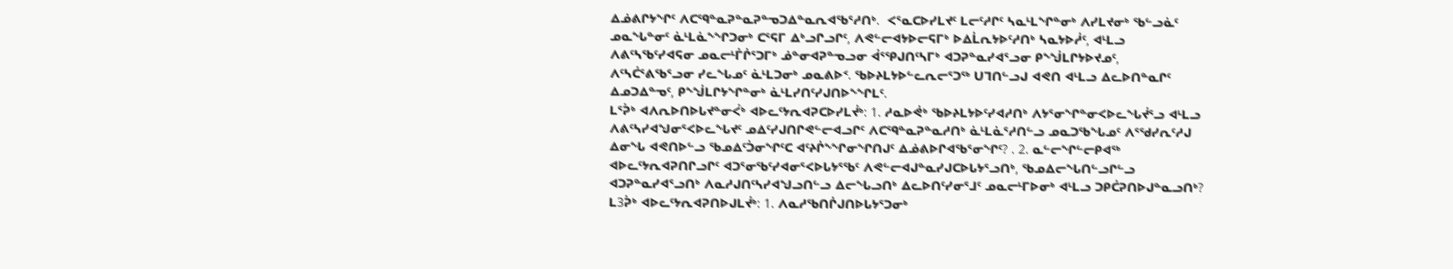ᐃᓅᕕᒋᔭᖏᑦ ᐱᑕᙯᓐᓇᕈᓐᓇᕈᓐᓀᑐᐃᓐᓇᕆᐊᖃᕐᓱᑎᒃ.  ᐸᕐᓇᑕᐅᓯᒪᔪᑦ ᒪᓕᑦᓱᒋᑦ ᓴᓇᒻᒪᖏᓐᓂᒃ ᐱᓯᒪᔪᓂᒃ ᖃᓪᓗᓈᑦ ᓄᓇᖓᓐᓂᑦ ᓈᒻᒪᓈᖕᖏᑐᓂᒃ ᑕᕐᕋᒥ ᐃᒃᓗᒋᓗᒋᑦ, ᐱᕙᓪᓕᐊᔭᐅᓕᕋᒥᒃ ᐅᐃᒫᕆᔭᐅᑦᓱᑎᒃ ᓴᓇᔭᐅᓲᑦ, ᐊᒻᒪᓗ ᐱᕕᑦᓴᖃᑦᓯᐊᕋᓂ ᓄᓇᓕᒻᒦᒌᕐᑐᒥᒃ ᓅᓐᓂᐊᕈᓐᓀᓗᓂ ᐋᕐᕿᒍᑎᑦᓴᒥᒃ ᐊᑐᕈᓐᓇᓯᐊᕐᓗᓂ ᑭᖕᖒᒪᒋᔭᐅᔪᓄᑦ, ᐱᑦᓴᑖᕐᕕᖃᕐᓗᓂ ᓯᓚᖓᓄᑦ ᓈᒻᒪᑐᓂᒃ ᓄᓇᕕᐅᑉ. ᖃᐅᔨᒪᔭᐅᓪᓚᕆᓕᕐᑐᖅ ᑌᒣᑎᓪᓗᒍ ᐊᕙᑎ ᐊᒻᒪᓗ ᐃᓚᐅᑎᓐᓇᒋᑦ ᐃᓄᑐᐃᓐᓀᑦ, ᑭᖕᖒᒪᒋᔭᖏᓐᓂᒃ ᓈᒻᒪᓯᑎᑦᓯᒍᑎᐅᖕᖏᒪᑦ.
ᒪᕐᕉᒃ ᐊᐱᕆᐅᑎᐅᒐᔪᓐᓂᐹᒃ ᐊᐅᓚᑦᔭᕆᐊᕈᑕᐅᓯᒪᔫᒃ: 1. ᓱᓇᐅᕚᒃ ᖃᐅᔨᒪᔭᐅᑦᓯᐊᓱᑎᒃ ᐱᔭᕐᓂᖏᓐᓂᐸᐅᓚᖓᔫᕐᓗ ᐊᒻᒪᓗ ᐱᕕᑦᓴᓯᐊᖑᓂᕐᐸᐅᓚᖓᔪᑦ ᓄᐃᑦᓯᒍᑎᒋᕙᓪᓕᐊᓗᒋᑦ ᐱᑕᙯᓐᓇᕈᓐᓇᓱᑎᒃ ᓈᒻᒪᓈᕐᓱᑎᓪᓗ ᓄᓇᑐᖃᖓᓄᑦ ᐱᕐᖁᓯᕆᑦᓱᒍ ᐃᓂᖓ ᐊᕙᑎᐅᓪᓗ ᖃᓄᐃᑦᑑᓂᖏᑦᑕ ᐊᑦᔨᒌᖕᖏᓂᖏᑎᒍᑦ ᐃᓅᕕᐅᒋᐊᖃᕐᓂᖏᑦ? . 2. ᓇᓪᓕᖏᓪᓕᑭᐊᖅ ᐊᐅᓚᑦᔭᕆᐊᕈᑎᒋᓗᒋᑦ ᐊᑐᕐᓂᖃᑦᓯᐊᓂᕐᐸᐅᒐᔭᕐᖃᑦ ᐱᕙᓪᓕᐊᒍᓐᓇᓯᒍᑕᐅᒐᔭᕐᓗᑎᒃ, ᖃᓄᐃᓕᖓᑎᓪᓗᒋᓪᓗ ᐊᑐᕈᓐᓇᓯᐊᕐᓗᑎᒃ ᐱᓇᓱᒍᑎᑦᓴᓯᐊᖑᓗᑎᓪᓗ ᐃᓕᖓᓗᑎᒃ ᐃᓚᐅᑎᑦᓯᓂᕐᒧᑦ ᓄᓇᓕᒻᒥᐅᓂᒃ ᐊᒻᒪᓗ ᑐᑭᑖᕈᑎᐅᒍᓐᓇᓗᑎᒃ?
ᒪ3ᕉᒃ ᐊᐅᓚᑦᔭᕆᐊᕈᑎᐅᒍᒪᔫᒃ: 1. ᐱᓇᓱᖃᑎᒌᒍᑎᐅᒐᔭᕐᑐᓂᒃ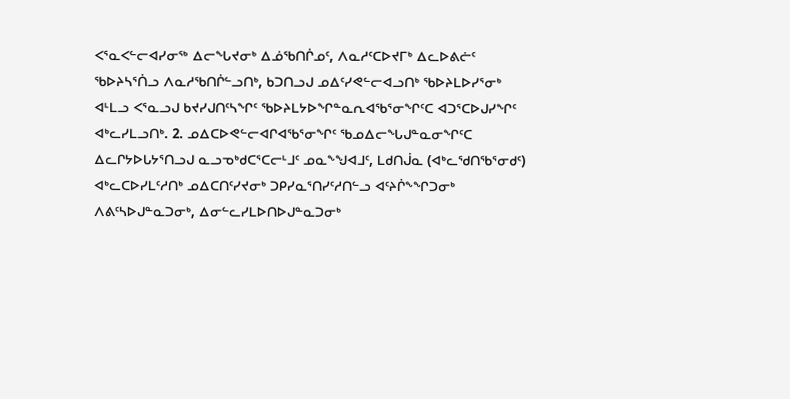ᐸᕐᓇᐸᓪᓕᐊᓯᓂᖅ ᐃᓕᖓᔪᓂᒃ ᐃᓅᖃᑎᒌᓄᑦ, ᐱᓇᓱᑦᑕᐅᔪᒥᒃ ᐃᓚᐅᕕᓖᑦ ᖃᐅᔨᓴᕐᑏᓗ ᐱᓇᓱᖃᑎᒌᓪᓗᑎᒃ, ᑲᑐᑎᓗᒍ ᓄᐃᑦᓯᕙᓪᓕᐊᓗᑎᒃ ᖃᐅᔨᒪᐅᓯᕐᓂᒃ ᐊᒻᒪᓗ ᐸᕐᓇᓗᒍ ᑲᔪᓯᒍᑎᑦᓴᖏᑦ ᖃᐅᔨᒪᔭᐅᖏᓐᓇᕆᐊᖃᕐᓂᖏᑦᑕ ᐊᑐᕐᑕᐅᒍᓯᖏᑦ ᐊᒃᓚᓯᒪᓗᑎᒃ. 2. ᓄᐃᑕᐅᕙᓪᓕᐊᒋᐊᖃᕐᓂᖏᑦ ᖃᓄᐃᓕᖓᒍᓐᓇᓂᖏᑦᑕ ᐃᓚᒋᔭᐅᒐᔭᕐᑎᓗᒍ ᓇᓗᓀᒃᑯᑕᕐᑕᓕᒻᒧᑦ ᓄᓇᖕᖑᐊᒧᑦ, ᒪᑯᑎᒎᓇ (ᐊᒃᓚᖁᑎᖃᕐᓂᑯᑦ) ᐊᒃᓚᑕᐅᓯᒪᑦᓱᑎᒃ ᓄᐃᑕᑎᑦᓯᔪᓂᒃ ᑐᑭᓯᓇᕐᑎᓯᑦᓱᑎᓪᓗ ᐊᑦᔨᒌᖕᖏᑐᓂᒃ ᐱᕕᑦᓴᐅᒍᓐᓇᑐᓂᒃ, ᐃᓂᓪᓚᓯᒪᐅᑎᐅᒍᓐᓇᑐᓂᒃ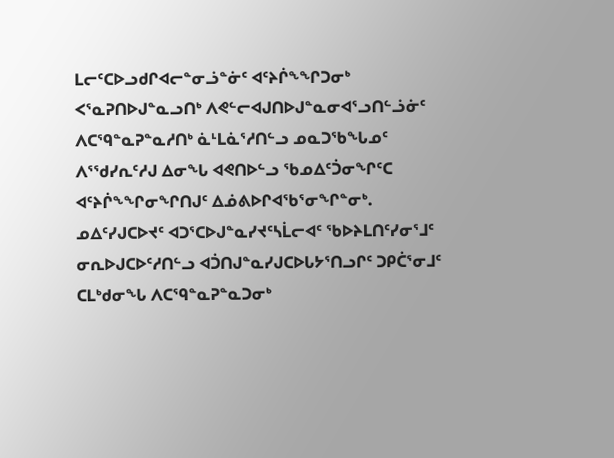ᒪᓕᑦᑕᐅᓗᑯᒋᐊᓕᓐᓂᓘᓐᓃᑦ ᐊᑦᔨᒌᖕᖏᑐᓂᒃ ᐸᕐᓇᕈᑎᐅᒍᓐᓇᓗᑎᒃ ᐱᕙᓪᓕᐊᒍᑎᐅᒍᓐᓇᓂᐊᕐᓗᑎᓪᓘᓃᑦ ᐱᑕᙯᓐᓇᕈᓐᓇᓱᑎᒃ ᓈᒻᒪᓈᕐᓱᑎᓪᓗ ᓄᓇᑐᖃᖓᓄᑦ ᐱᕐᖁᓯᕆᑦᓱᒍ ᐃᓂᖓ ᐊᕙᑎᐅᓪᓗ ᖃᓄᐃᑦᑑᓂᖏᑦᑕ ᐊᑦᔨᒌᖕᖏᓂᖏᑎᒍᑦ ᐃᓅᕕᐅᒋᐊᖃᕐᓂᖏᓐᓂᒃ.
ᓄᐃᑦᓯᒍᑕᐅᔪᑦ ᐊᑐᕐᑕᐅᒍᓐᓇᓯᔪᑦᓴᒫᓕᐊᑦ ᖃᐅᔨᒪᑎᑦᓯᓂᕐᒧᑦ ᓂᕆᐅᒍᑕᐅᑦᓱᑎᓪᓗ ᐊᑑᑎᒍᓐᓇᓯᒍᑕᐅᒐᔭᕐᑎᓗᒋᑦ ᑐᑭᑖᕐᓂᒧᑦ ᑕᒪᒃᑯᓂᖓ ᐱᑕᙯᓐᓇᕈᓐᓇᑐᓂᒃ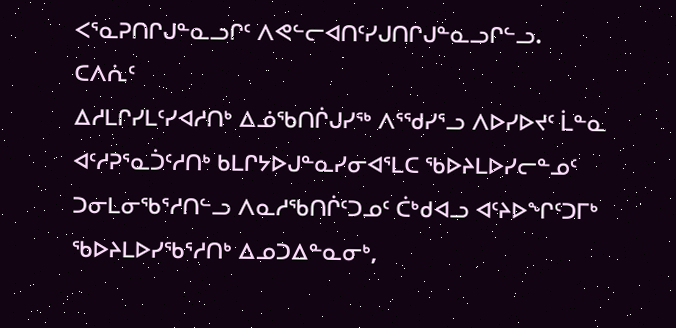ᐸᕐᓇᕈᑎᒋᒍᓐᓇᓗᒋᑦ ᐱᕙᓪᓕᐊᑎᑦᓯᒍᑎᒋᒍᓐᓇᓗᒋᓪᓗ.
ᑕᐱᕇᑦ
ᐃᓱᒪᒋᓯᒪᑦᓯᐊᓱᑎᒃ ᐃᓅᖃᑎᒌᒍᓯᖅ ᐱᕐᖁᓯᕐᓗ ᐱᐅᓯᐅᔪᑦ ᒫᓐᓇ ᐊᑦᓱᕈᕐᓇᑑᑦᓱᑎᒃ ᑲᒪᒋᔭᐅᒍᓐᓇᓯᓂᐊᕐᒪᑕ ᖃᐅᔨᒪᐅᓯᓕᓐᓄᑦ ᑐᓂᒪᓂᖃᕐᓱᑎᓪᓗ ᐱᓇᓱᖃᑎᒌᑦᑐᓄᑦ ᑖᒃᑯᐊᓗ ᐊᑦᔨᐅᖏᑦᑐᒥᒃ ᖃᐅᔨᒪᐅᓯᖃᕐᓱᑎᒃ ᐃᓄᑐᐃᓐᓇᓂᒃ,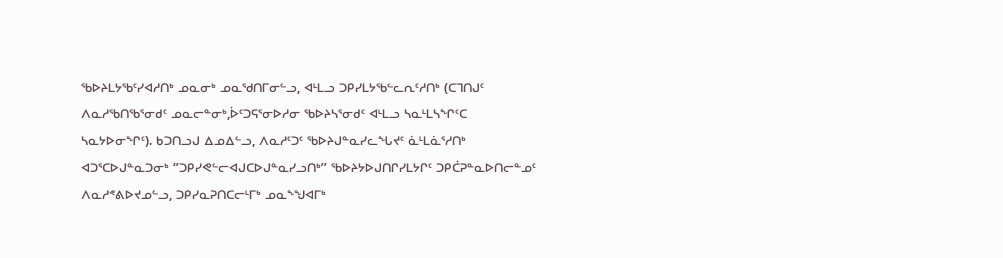ᖃᐅᔨᒪᔭᖃᑦᓯᐊᓱᑎᒃ ᓄᓇᓂᒃ ᓄᓇᖁᑎᒥᓂᓪᓗ, ᐊᒻᒪᓗ ᑐᑭᓯᒪᔭᖃᓪᓚᕆᑦᓱᑎᒃ (ᑕᒣᑎᒍᑦ ᐱᓇᓱᖃᑎᖃᕐᓂᑯᑦ ᓄᓇᓕᓐᓂᒃ,ᐆᑦᑐᕋᕐᓂᐅᓱᓂ ᖃᐅᔨᓴᕐᓂᑯᑦ ᐊᒻᒪᓗ ᓴᓇᒻᒪᓴᖏᑦᑕ ᓴᓇᔭᐅᓂᖏᑦ). ᑲᑐᑎᓗᒍ ᐃᓄᐃᓪᓗ, ᐱᓇᓱᑦᑐᑦ ᖃᐅᔨᒍᓐᓇᓯᓚᖓᔪᑦ ᓈᒻᒪᓈᕐᓱᑎᒃ ᐊᑐᕐᑕᐅᒍᓐᓇᑐᓂᒃ ‘’ᑐᑭᓯᕙᓪᓕᐊᒍᑕᐅᒍᓐᓇᓯᓗᑎᒃ’’ ᖃᐅᔨᔭᐅᒍᑎᒋᓯᒪᔭᒋᑦ ᑐᑭᑖᕈᓐᓇᐅᑎᓕᓐᓄᑦ ᐱᓇᓱᕝᕕᐅᔪᓄᓪᓗ, ᑐᑭᓯᓇᕈᑎᑕᓕᒻᒥᒃ ᓄᓇᖕᖑᐊᒥᒃ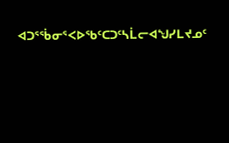ᐊᑐᕐᖄᓂᕐᐸᐅᖃᑦᑕᑐᑦᓴᒫᓕᐊᖑᓯᒪᔪᓄᑦ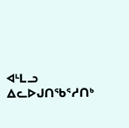ᐊᒻᒪᓗ ᐃᓚᐅᒍᑎᖃᕐᓱᑎᒃ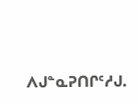ᐱᒍᓐᓇᕈᑎᒋᑦᓱᒍ.